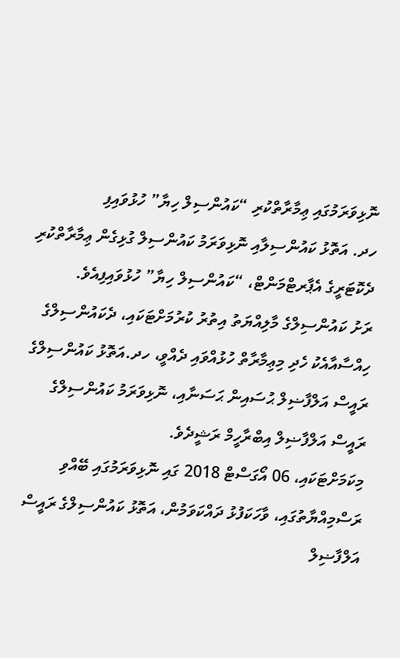ނޮޅިވަރަމުގައި ޢިމާރާތްކުރި “ކައުންސިލް ހިޔާ” ހުޅުވައިފި
ހދ. އަތޮޅު ކައުންސިލާއި ނޮޅިވަރަމު ކައުންސިލް ގުޅިގެން ޢިމާރާތްކުރި ދެކޮޓަރީގެ އެޕާރޓްމަންޓް، “ކައުންސިލް ހިޔާ” ހުޅުވައިފިއެވެ.
ރަށު ކައުންސިލްގެ މާލިއްޔަތު އިތުރު ކުރުމަށްޓަކައި، ދެކައުންސިލްގެ ހިއްސާއާއެކު ހެދި މިޢިމާރާތް ހުޅުއްވައި ދެއްވީ، ހދ.އަތޮޅު ކައުންސިލްގެ ރައީސް އަލްފާޟިލް ޙުސައިން ޙަސަނާއި، ނޮޅިވަރަމު ކައުންސިލްގެ ރައީސް އަލްފާޟިލް އިބްރާހީމް ރަޝީދެވެ.
މިކަމަށްޓަކައި، 06 އޯގަސްޓް 2018 ގައި ނޮޅިވަރަމުގައި ބޭއްވި ރަސްމިއްޔާތުގައި، ވާހަކަފުޅު ދައްކަވަމުން، އަތޮޅު ކައުންސިލްގެ ރައީސް އަލްފާޟިލް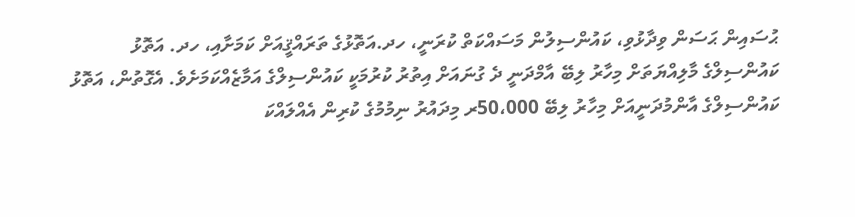ޙުސައިން ޙަސަން ވިދާޅުވި، ކައުންސިލުން މަސައްކަތް ކުރަނީ، ހދ.އަތޮޅުގެ ތަރައްޤީއަށް ކަމަށާއި، ހދ. އަތޮޅު ކައުންސިލްގެ މާލިއްޔަތަށް މިހާރު ލިބޭ އާމްދަނީ ދެ ގުނައަށް އިތުރު ކުރުމަކީ ކައުންސިލްގެ އަމާޒެއްކަމަށެވެ. އެގޮތުން، އަތޮޅު ކައުންސިލްގެ އާންމުދަނީއަށް މިހާރު ލިބޭ 50،000ރ މިދައުރު ނިމުމުގެ ކުރިން އެއްލައްކަ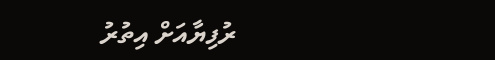ރުފިޔާއަށް އިތުރު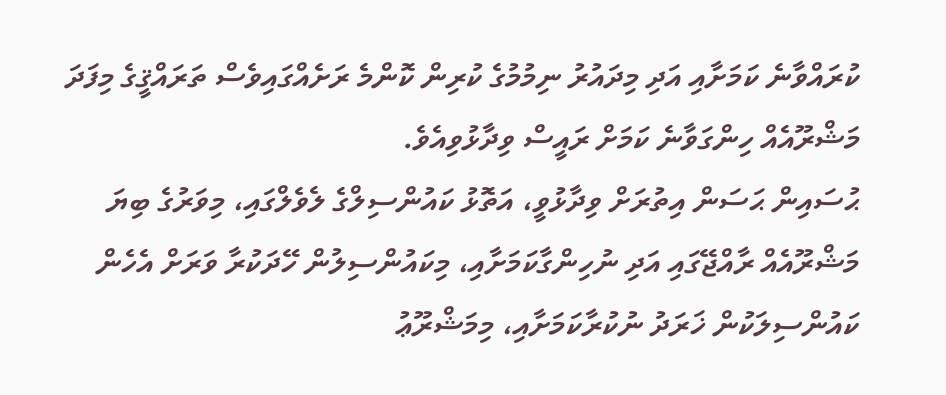ކުރައްވާނެ ކަމަށާއި އަދި މިދައުރު ނިމުމުގެ ކުރިން ކޮންމެ ރަށެއްގައިވެސް ތަރައްޤީގެ މިފަދަ މަޝްރޫއެއް ހިންގަވާނެ ކަމަށް ރައީސް ވިދާޅުވިއެވެ.
ޙުސައިން ޙަސަން އިތުރަށް ވިދާޅުވީ، އަތޮޅު ކައުންސިލްގެ ލެވެލްގައި، މިވަރުގެ ބިޔަ މަޝްރޫއެއް ރާއްޖޭގައި އަދި ނުހިންގާކަމަށާއި، މިކައުންސިލުން ހޭދަކުރާ ވަރަށް އެހެން ކައުންސިލަކުން ޚަރަދު ނުކުރާކަމަށާއި، މިމަޝްރޫޢު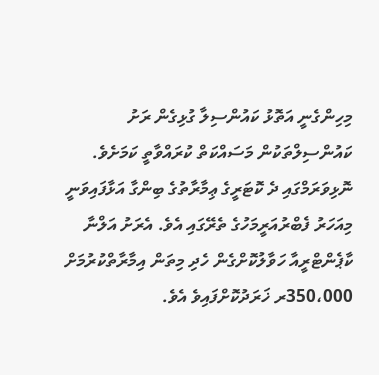މިހިންގެނީ އަތޮޅު ކައުންސިލާ ގުޅިގެން ރަށު ކައުންސިލްތަކުން މަސައްކަތް ކުރައްވާތީ ކަމަށެވެ.
ނޮޅިވަރަމްގައި ދެ ކޮޓަރީގެ ޢިމާރާތުގެ ބިންގާ އަޅާފައިވަނީ މިއަހަރު ފެބްރުއަރީމަހުގެ ތެރޭގައި އެވެ. އެރަށު އަލްނާ ކާޕެންޓްރީއާ ހަވާލުކޮށްގެން ހެދި މިތަން އިމާރާތްކުރުމަށް 350،000ރ ޚަރަދުކޮށްފައިވެ އެވެ.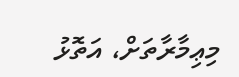މިޢިމާރާތަށް، އަތޮޅު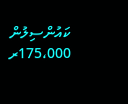ކައުންސިލުން 175،000ރ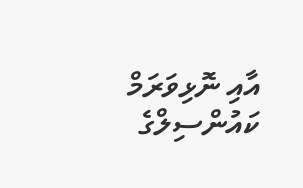އާއި ނޮޅިވަރަމް ކައުންސިލްގެ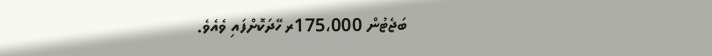ބަޖެޓުން 175،000ރ ހޭދަކޮށްފައި ވެއެވެ.